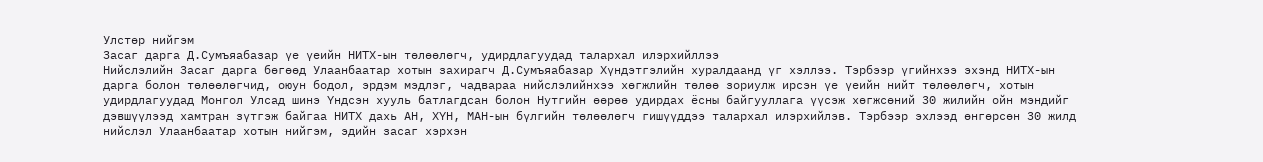Улстөр нийгэм
Засаг дарга Д.Сумъяабазар үе үеийн НИТХ-ын төлөөлөгч, удирдлагуудад талархал илэрхийллээ
Нийслэлийн Засаг дарга бөгөөд Улаанбаатар хотын захирагч Д.Сумъяабазар Хүндэтгэлийн хуралдаанд үг хэллээ. Тэрбээр үгийнхээ эхэнд НИТХ-ын дарга болон төлөөлөгчид, оюун бодол, эрдэм мэдлэг, чадвараа нийслэлийнхээ хөгжлийн төлөө зориулж ирсэн үе үеийн нийт төлөөлөгч, хотын удирдлагуудад Монгол Улсад шинэ Үндсэн хууль батлагдсан болон Нутгийн өөрөө удирдах ёсны байгууллага үүсэж хөгжсөний 30 жилийн ойн мэндийг дэвшүүлээд хамтран зүтгэж байгаа НИТХ дахь АН, ХҮН, МАН-ын бүлгийн төлөөлөгч гишүүддээ талархал илэрхийлэв. Тэрбээр эхлээд өнгөрсөн 30 жилд нийслэл Улаанбаатар хотын нийгэм, эдийн засаг хэрхэн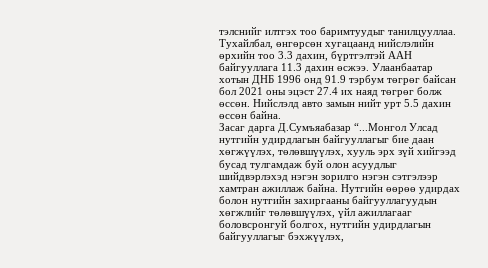тэлснийг илтгэх тоо баримтуудыг танилцууллаа. Тухайлбал, өнгөрсөн хугацаанд нийслэлийн өрхийн тоо 3.3 дахин, бүртгэлтэй ААН байгууллага 11.3 дахин өсжээ. Улаанбаатар хотын ДНБ 1996 онд 91.9 тэрбум төгрөг байсан бол 2021 оны эцэст 27.4 их наяд төгрөг болж өссөн. Нийслэлд авто замын нийт урт 5.5 дахин өссөн байна.
Засаг дарга Д.Сумъяабазар “...Монгол Улсад нутгийн удирдлагын байгууллагыг бие даан хөгжүүлэх, төлөвшүүлэх, хууль эрх зүй хийгээд бусад тулгамдаж буй олон асуудлыг шийдвэрлэхэд нэгэн зорилго нэгэн сэтгэлээр хамтран ажиллаж байна. Нутгийн өөрөө удирдах болон нутгийн захиргааны байгууллагуудын хөгжлийг төлөвшүүлэх, үйл ажиллагааг боловсронгуй болгох, нутгийн удирдлагын байгууллагыг бэхжүүлэх,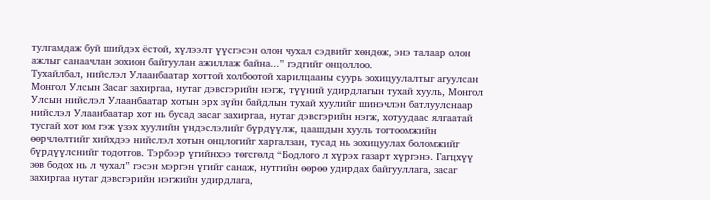тулгамдаж буй шийдэх ёстой, хүлээлт үүсгэсэн олон чухал сэдвийг хөндөж, энэ талаар олон ажлыг санаачлан зохион байгуулан ажиллаж байна...” гэдгийг онцоллоо.
Тухайлбал, нийслэл Улаанбаатар хоттой холбоотой харилцааны суурь зохицуулалтыг агуулсан Монгол Улсын Засаг захиргаа, нутаг дэвсгэрийн нэгж, түүний удирдлагын тухай хууль, Монгол Улсын нийслэл Улаанбаатар хотын эрх зүйн байдлын тухай хуулийг шинэчлэн батлуулснаар нийслэл Улаанбаатар хот нь бусад засаг захиргаа, нутаг дэвсгэрийн нэгж, хотуудаас ялгаатай тусгай хот юм гэж үзэх хуулийн үндэслэлийг бүрдүүлж, цаашдын хууль тогтоомжийн өөрчлөлтийг хийхдээ нийслэл хотын онцлогийг харгалзан, тусад нь зохицуулах боломжийг бүрдүүлснийг тодотгов. Тэрбээр үгийнхээ төгсгөлд “Бодлого л хүрэх газарт хүргэнэ. Гагцхүү зөв бодох нь л чухал” гэсэн мэргэн үгийг санаж, нутгийн өөрөө удирдах байгууллага, засаг захиргаа нутаг дэвсгэрийн нэгжийн удирдлага,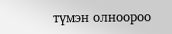түмэн олноороо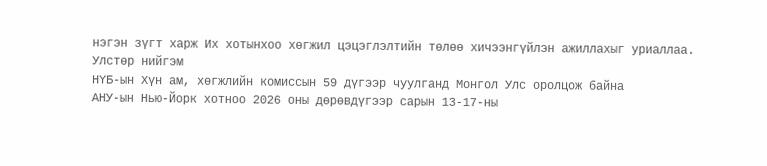нэгэн зүгт харж Их хотынхоо хөгжил цэцэглэлтийн төлөө хичээнгүйлэн ажиллахыг уриаллаа.
Улстөр нийгэм
НҮБ-ын Хүн ам, хөгжлийн комиссын 59 дүгээр чуулганд Монгол Улс оролцож байна
АНУ-ын Нью-Йорк хотноо 2026 оны дөрөвдүгээр сарын 13-17-ны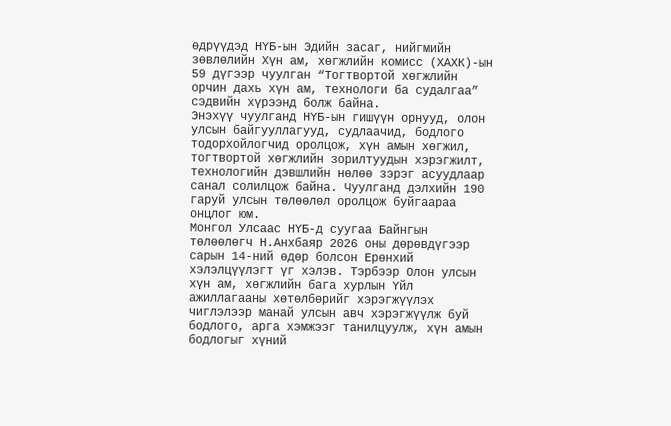өдрүүдэд НҮБ-ын Эдийн засаг, нийгмийн зөвлөлийн Хүн ам, хөгжлийн комисс (ХАХК)-ын 59 дүгээр чуулган “Тогтвортой хөгжлийн орчин дахь хүн ам, технологи ба судалгаа” сэдвийн хүрээнд болж байна.
Энэхүү чуулганд НҮБ-ын гишүүн орнууд, олон улсын байгууллагууд, судлаачид, бодлого тодорхойлогчид оролцож, хүн амын хөгжил, тогтвортой хөгжлийн зорилтуудын хэрэгжилт, технологийн дэвшлийн нөлөө зэрэг асуудлаар санал солилцож байна. Чуулганд дэлхийн 190 гаруй улсын төлөөлөл оролцож буйгаараа онцлог юм.
Монгол Улсаас НҮБ-д суугаа Байнгын төлөөлөгч Н.Анхбаяр 2026 оны дөрөвдүгээр сарын 14-ний өдөр болсон Ерөнхий хэлэлцүүлэгт үг хэлэв. Тэрбээр Олон улсын хүн ам, хөгжлийн бага хурлын Үйл ажиллагааны хөтөлбөрийг хэрэгжүүлэх чиглэлээр манай улсын авч хэрэгжүүлж буй бодлого, арга хэмжээг танилцуулж, хүн амын бодлогыг хүний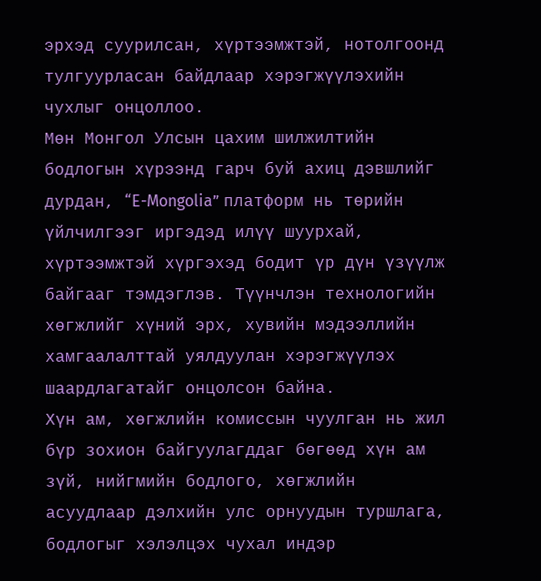эрхэд суурилсан, хүртээмжтэй, нотолгоонд тулгуурласан байдлаар хэрэгжүүлэхийн чухлыг онцоллоо.
Мөн Монгол Улсын цахим шилжилтийн бодлогын хүрээнд гарч буй ахиц дэвшлийг дурдан, “E-Mongolia” платформ нь төрийн үйлчилгээг иргэдэд илүү шуурхай, хүртээмжтэй хүргэхэд бодит үр дүн үзүүлж байгааг тэмдэглэв. Түүнчлэн технологийн хөгжлийг хүний эрх, хувийн мэдээллийн хамгаалалттай уялдуулан хэрэгжүүлэх шаардлагатайг онцолсон байна.
Хүн ам, хөгжлийн комиссын чуулган нь жил бүр зохион байгуулагддаг бөгөөд хүн ам зүй, нийгмийн бодлого, хөгжлийн асуудлаар дэлхийн улс орнуудын туршлага, бодлогыг хэлэлцэх чухал индэр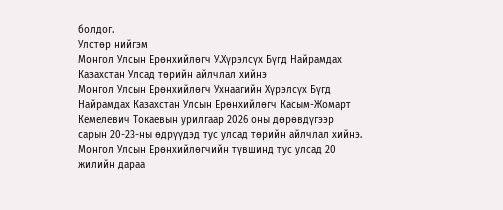болдог.
Улстөр нийгэм
Монгол Улсын Ерөнхийлөгч У.Хүрэлсүх Бүгд Найрамдах Казахстан Улсад төрийн айлчлал хийнэ
Монгол Улсын Ерөнхийлөгч Ухнаагийн Хүрэлсүх Бүгд Найрамдах Казахстан Улсын Ерөнхийлөгч Касым-Жомарт Кемелевич Токаевын урилгаар 2026 оны дөрөвдүгээр сарын 20-23-ны өдрүүдэд тус улсад төрийн айлчлал хийнэ.
Монгол Улсын Ерөнхийлөгчийн түвшинд тус улсад 20 жилийн дараа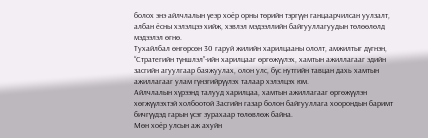болох энэ айлчлалын үеэр хоёр орны төрийн тэргүүн ганцаарчилсан уулзалт, албан ёсны хэлэлцээ хийж, хэвлэл мэдээллийн байгууллагуудын төлөөлөлд мэдээлэл өгнө.
Тухайлбал өнгөрсөн 30 гаруй жилийн харилцааны ололт, амжилтыг дүгнэн, “Стратегийн түншлэл”-ийн харилцааг өргөжүүлэх, хамтын ажиллагааг эдийн засгийн агуулгаар баяжуулах, олон улс, бүс нутгийн тавцан дахь хамтын ажиллагааг улам гүнзгийрүүлэх талаар хэлэлцэх юм.
Айлчлалын хүрээнд талууд харилцаа, хамтын ажиллагааг өргөжүүлэн хөгжүүлэхтэй холбоотой Засгийн газар болон байгууллага хоорондын баримт бичгүүдэд гарын үсэг зурахаар төлөвлөж байна.
Мөн хоёр улсын аж ахуйн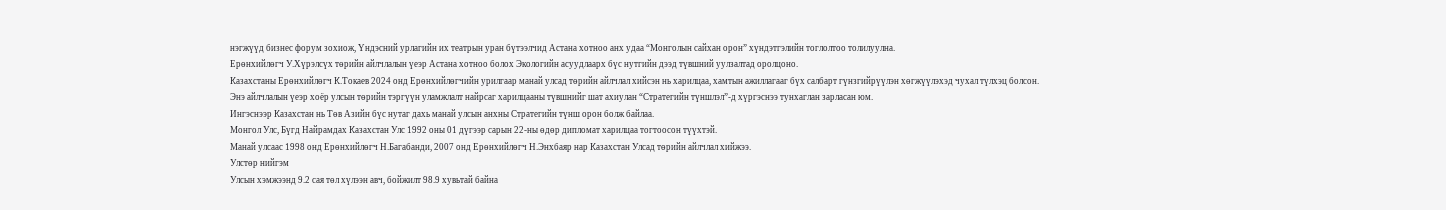нэгжүүд бизнес форум зохиож, Үндэсний урлагийн их театрын уран бүтээлчид Астана хотноо анх удаа “Монголын сайхан орон” хүндэтгэлийн тоглолтоо толилуулна.
Ерөнхийлөгч У.Хүрэлсүх төрийн айлчлалын үеэр Астана хотноо болох Экологийн асуудлаарх бүс нутгийн дээд түвшний уулзалтад оролцоно.
Казахстаны Ерөнхийлөгч К.Токаев 2024 онд Ерөнхийлөгчийн урилгаар манай улсад төрийн айлчлал хийсэн нь харилцаа, хамтын ажиллагааг бүх салбарт гүнзгийрүүлэн хөгжүүлэхэд чухал түлхэц болсон.
Энэ айлчлалын үеэр хоёр улсын төрийн тэргүүн уламжлалт найрсаг харилцааны түвшнийг шат ахиулан “Стратегийн түншлэл”-д хүргэснээ тунхаглан зарласан юм.
Ингэснээр Казахстан нь Төв Азийн бүс нутаг дахь манай улсын анхны Стратегийн түнш орон болж байлаа.
Монгол Улс, Бүгд Найрамдах Казахстан Улс 1992 оны 01 дүгээр сарын 22-ны өдөр дипломат харилцаа тогтоосон түүхтэй.
Манай улсаас 1998 онд Ерөнхийлөгч Н.Багабанди, 2007 онд Ерөнхийлөгч Н.Энхбаяр нар Казахстан Улсад төрийн айлчлал хийжээ.
Улстөр нийгэм
Улсын хэмжээнд 9.2 сая төл хүлээн авч, бойжилт 98.9 хувьтай байна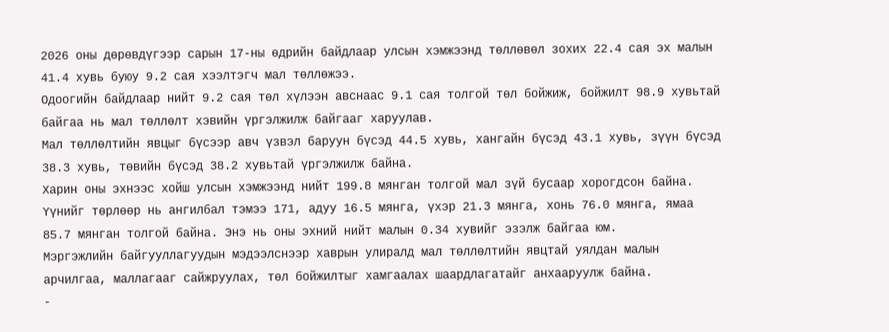2026 оны дөрөвдүгээр сарын 17-ны өдрийн байдлаар улсын хэмжээнд төллөвөл зохих 22.4 сая эх малын 41.4 хувь буюу 9.2 сая хээлтэгч мал төллөжээ.
Одоогийн байдлаар нийт 9.2 сая төл хүлээн авснаас 9.1 сая толгой төл бойжиж, бойжилт 98.9 хувьтай байгаа нь мал төллөлт хэвийн үргэлжилж байгааг харуулав.
Мал төллөлтийн явцыг бүсээр авч үзвэл баруун бүсэд 44.5 хувь, хангайн бүсэд 43.1 хувь, зүүн бүсэд 38.3 хувь, төвийн бүсэд 38.2 хувьтай үргэлжилж байна.
Харин оны эхнээс хойш улсын хэмжээнд нийт 199.8 мянган толгой мал зүй бусаар хорогдсон байна. Үүнийг төрлөөр нь ангилбал тэмээ 171, адуу 16.5 мянга, үхэр 21.3 мянга, хонь 76.0 мянга, ямаа 85.7 мянган толгой байна. Энэ нь оны эхний нийт малын 0.34 хувийг эзэлж байгаа юм.
Мэргэжлийн байгууллагуудын мэдээлснээр хаврын улиралд мал төллөлтийн явцтай уялдан малын арчилгаа, маллагааг сайжруулах, төл бойжилтыг хамгаалах шаардлагатайг анхааруулж байна.
-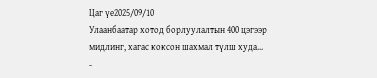Цаг үе2025/09/10
Улаанбаатар хотод борлуулалтын 400 цэгээр мидлинг, хагас коксон шахмал түлш худа...
-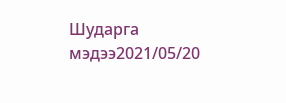Шударга мэдээ2021/05/20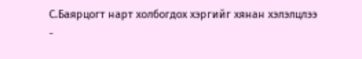С.Баярцогт нарт холбогдох хэргийг хянан хэлэлцлээ
-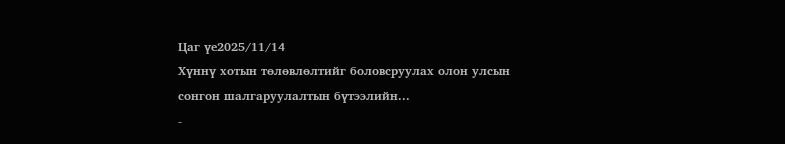Цаг үе2025/11/14
Хүннү хотын төлөвлөлтийг боловсруулах олон улсын сонгон шалгаруулалтын бүтээлийн...
-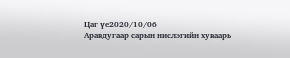Цаг үе2020/10/06
Аравдугаар сарын нислэгийн хуваарь